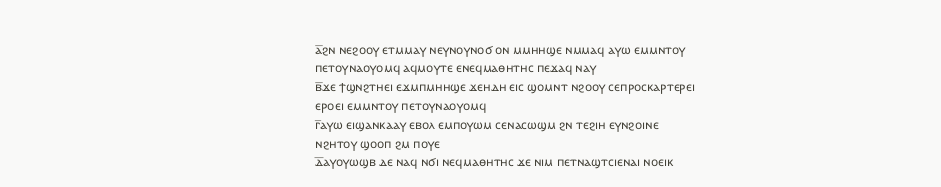ⲁ̅ϩⲛ ⲛⲉϩⲟⲟⲩ ⲉⲧⲙⲙⲁⲩ ⲛⲉⲩⲛⲟⲩⲛⲟϭ ⲟⲛ ⲙⲙⲏⲏϣⲉ ⲛⲙⲙⲁϥ ⲁⲩⲱ ⲉⲙⲙⲛⲧⲟⲩ ⲡⲉⲧⲟⲩⲛⲁⲟⲩⲟⲙϥ ⲁϥⲙⲟⲩⲧⲉ ⲉⲛⲉϥⲙⲁⲑⲏⲧⲏⲥ ⲡⲉϫⲁϥ ⲛⲁⲩ
ⲃ̅ϫⲉ ϯϣⲛϩⲧⲏⲉⲓ ⲉϫⲙⲡⲙⲏⲏϣⲉ ϫⲉⲏⲇⲏ ⲉⲓⲥ ϣⲟⲙⲛⲧ ⲛϩⲟⲟⲩ ⲥⲉⲡⲣⲟⲥⲕⲁⲣⲧⲉⲣⲉⲓ ⲉⲣⲟⲉⲓ ⲉⲙⲙⲛⲧⲟⲩ ⲡⲉⲧⲟⲩⲛⲁⲟⲩⲟⲙϥ
ⲅ̅ⲁⲩⲱ ⲉⲓϣⲁⲛⲕⲁⲁⲩ ⲉⲃⲟⲗ ⲉⲙⲡⲟⲩⲱⲙ ⲥⲉⲛⲁⲥⲱϣⲙ ϩⲛ ⲧⲉϩⲓⲏ ⲉⲩⲛϩⲟⲓⲛⲉ ⲛϩⲏⲧⲟⲩ ϣⲟⲟⲡ ϩⲙ ⲡⲟⲩⲉ
ⲇ̅ⲁⲩⲟⲩⲱϣⲃ ⲇⲉ ⲛⲁϥ ⲛϭⲓ ⲛⲉϥⲙⲁⲑⲏⲧⲏⲥ ϫⲉ ⲛⲓⲙ ⲡⲉⲧⲛⲁϣⲧⲥⲓⲉⲛⲁⲓ ⲛⲟⲉⲓⲕ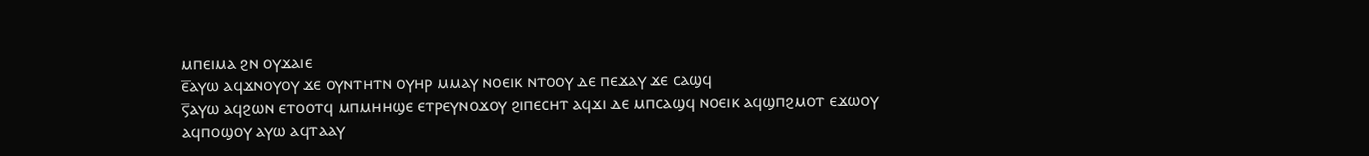ⲙⲡⲉⲓⲙⲁ ϩⲛ ⲟⲩϫⲁⲓⲉ
ⲉ̅ⲁⲩⲱ ⲁϥϫⲛⲟⲩⲟⲩ ϫⲉ ⲟⲩⲛⲧⲏⲧⲛ ⲟⲩⲏⲣ ⲙⲙⲁⲩ ⲛⲟⲉⲓⲕ ⲛⲧⲟⲟⲩ ⲇⲉ ⲡⲉϫⲁⲩ ϫⲉ ⲥⲁϣϥ
ⲋ̅ⲁⲩⲱ ⲁϥϩⲱⲛ ⲉⲧⲟⲟⲧϥ ⲙⲡⲙⲏⲏϣⲉ ⲉⲧⲣⲉⲩⲛⲟϫⲟⲩ ϩⲓⲡⲉⲥⲏⲧ ⲁϥϫⲓ ⲇⲉ ⲙⲡⲥⲁϣϥ ⲛⲟⲉⲓⲕ ⲁϥϣⲡϩⲙⲟⲧ ⲉϫⲱⲟⲩ ⲁϥⲡⲟϣⲟⲩ ⲁⲩⲱ ⲁϥⲧⲁⲁⲩ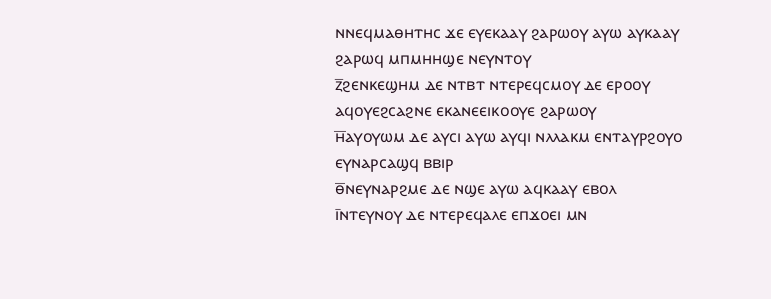ⲛⲛⲉϥⲙⲁⲑⲏⲧⲏⲥ ϫⲉ ⲉⲩⲉⲕⲁⲁⲩ ϩⲁⲣⲱⲟⲩ ⲁⲩⲱ ⲁⲩⲕⲁⲁⲩ ϩⲁⲣⲱϥ ⲙⲡⲙⲏⲏϣⲉ ⲛⲉⲩⲛⲧⲟⲩ
ⲍ̅ϩⲉⲛⲕⲉϣⲏⲙ ⲇⲉ ⲛⲧⲃⲧ ⲛⲧⲉⲣⲉϥⲥⲙⲟⲩ ⲇⲉ ⲉⲣⲟⲟⲩ ⲁϥⲟⲩⲉϩⲥⲁϩⲛⲉ ⲉⲕⲁⲛⲉⲉⲓⲕⲟⲟⲩⲉ ϩⲁⲣⲱⲟⲩ
ⲏ̅ⲁⲩⲟⲩⲱⲙ ⲇⲉ ⲁⲩⲥⲓ ⲁⲩⲱ ⲁⲩϥⲓ ⲛⲗⲗⲁⲕⲙ ⲉⲛⲧⲁⲩⲣϩⲟⲩⲟ ⲉⲩⲛⲁⲣⲥⲁϣϥ ⲃⲃⲓⲣ
ⲑ̅ⲛⲉⲩⲛⲁⲣϩⲙⲉ ⲇⲉ ⲛϣⲉ ⲁⲩⲱ ⲁϥⲕⲁⲁⲩ ⲉⲃⲟⲗ
ⲓ̅ⲛⲧⲉⲩⲛⲟⲩ ⲇⲉ ⲛⲧⲉⲣⲉϥⲁⲗⲉ ⲉⲡϫⲟⲉⲓ ⲙⲛ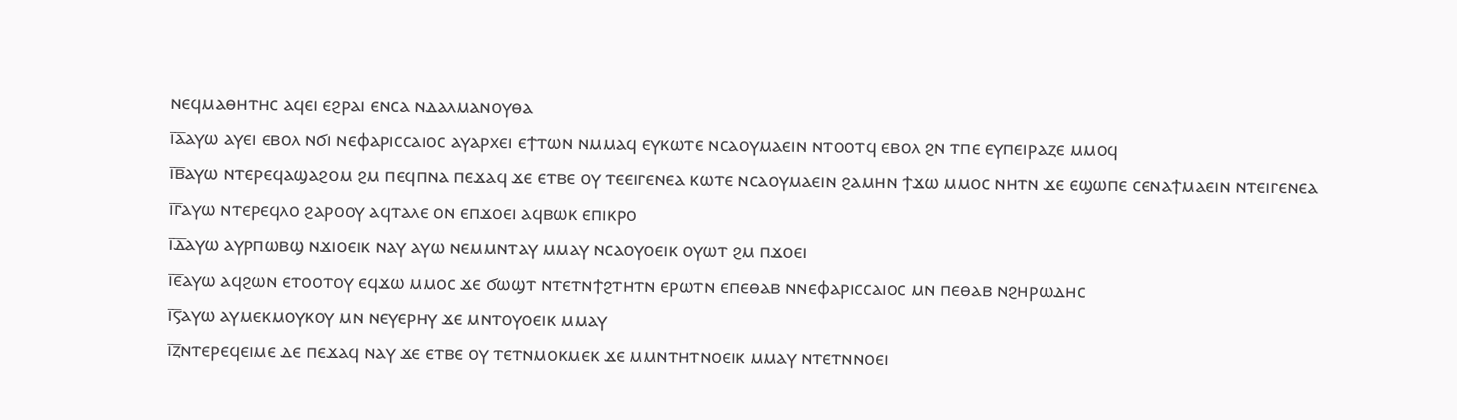ⲛⲉϥⲙⲁⲑⲏⲧⲏⲥ ⲁϥⲉⲓ ⲉϩⲣⲁⲓ ⲉⲛⲥⲁ ⲛⲇⲁⲗⲙⲁⲛⲟⲩⲑⲁ
ⲓ̅ⲁ̅ⲁⲩⲱ ⲁⲩⲉⲓ ⲉⲃⲟⲗ ⲛϭⲓ ⲛⲉⲫⲁⲣⲓⲥⲥⲁⲓⲟⲥ ⲁⲩⲁⲣⲭⲉⲓ ⲉϯⲧⲱⲛ ⲛⲙⲙⲁϥ ⲉⲩⲕⲱⲧⲉ ⲛⲥⲁⲟⲩⲙⲁⲉⲓⲛ ⲛⲧⲟⲟⲧϥ ⲉⲃⲟⲗ ϩⲛ ⲧⲡⲉ ⲉⲩⲡⲉⲓⲣⲁⲍⲉ ⲙⲙⲟϥ
ⲓ̅ⲃ̅ⲁⲩⲱ ⲛⲧⲉⲣⲉϥⲁϣⲁϩⲟⲙ ϩⲙ ⲡⲉϥⲡⲛⲁ ⲡⲉϫⲁϥ ϫⲉ ⲉⲧⲃⲉ ⲟⲩ ⲧⲉⲉⲓⲅⲉⲛⲉⲁ ⲕⲱⲧⲉ ⲛⲥⲁⲟⲩⲙⲁⲉⲓⲛ ϩⲁⲙⲏⲛ ϯϫⲱ ⲙⲙⲟⲥ ⲛⲏⲧⲛ ϫⲉ ⲉϣⲱⲡⲉ ⲥⲉⲛⲁϯⲙⲁⲉⲓⲛ ⲛⲧⲉⲓⲅⲉⲛⲉⲁ
ⲓ̅ⲅ̅ⲁⲩⲱ ⲛⲧⲉⲣⲉϥⲗⲟ ϩⲁⲣⲟⲟⲩ ⲁϥⲧⲁⲗⲉ ⲟⲛ ⲉⲡϫⲟⲉⲓ ⲁϥⲃⲱⲕ ⲉⲡⲓⲕⲣⲟ
ⲓ̅ⲇ̅ⲁⲩⲱ ⲁⲩⲣⲡⲱⲃϣ ⲛϫⲓⲟⲉⲓⲕ ⲛⲁⲩ ⲁⲩⲱ ⲛⲉⲙⲙⲛⲧⲁⲩ ⲙⲙⲁⲩ ⲛⲥⲁⲟⲩⲟⲉⲓⲕ ⲟⲩⲱⲧ ϩⲙ ⲡϫⲟⲉⲓ
ⲓ̅ⲉ̅ⲁⲩⲱ ⲁϥϩⲱⲛ ⲉⲧⲟⲟⲧⲟⲩ ⲉϥϫⲱ ⲙⲙⲟⲥ ϫⲉ ϭⲱϣⲧ ⲛⲧⲉⲧⲛϯϩⲧⲏⲧⲛ ⲉⲣⲱⲧⲛ ⲉⲡⲉⲑⲁⲃ ⲛⲛⲉⲫⲁⲣⲓⲥⲥⲁⲓⲟⲥ ⲙⲛ ⲡⲉⲑⲁⲃ ⲛϩⲏⲣⲱⲇⲏⲥ
ⲓ̅ⲋ̅ⲁⲩⲱ ⲁⲩⲙⲉⲕⲙⲟⲩⲕⲟⲩ ⲙⲛ ⲛⲉⲩⲉⲣⲏⲩ ϫⲉ ⲙⲛⲧⲟⲩⲟⲉⲓⲕ ⲙⲙⲁⲩ
ⲓ̅ⲍ̅ⲛⲧⲉⲣⲉϥⲉⲓⲙⲉ ⲇⲉ ⲡⲉϫⲁϥ ⲛⲁⲩ ϫⲉ ⲉⲧⲃⲉ ⲟⲩ ⲧⲉⲧⲛⲙⲟⲕⲙⲉⲕ ϫⲉ ⲙⲙⲛⲧⲏⲧⲛⲟⲉⲓⲕ ⲙⲙⲁⲩ ⲛⲧⲉⲧⲛⲛⲟⲉⲓ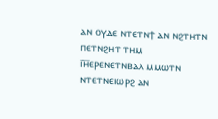ⲁⲛ ⲟⲩⲇⲉ ⲛⲧⲉⲧⲛϯ ⲁⲛ ⲛϩⲧⲏⲧⲛ ⲡⲉⲧⲛϩⲏⲧ ⲧⲏⲙ
ⲓ̅ⲏ̅ⲉⲣⲉⲛⲉⲧⲛⲃⲁⲗ ⲙⲙⲱⲧⲛ ⲛⲧⲉⲧⲛⲉⲓⲱⲣϩ ⲁⲛ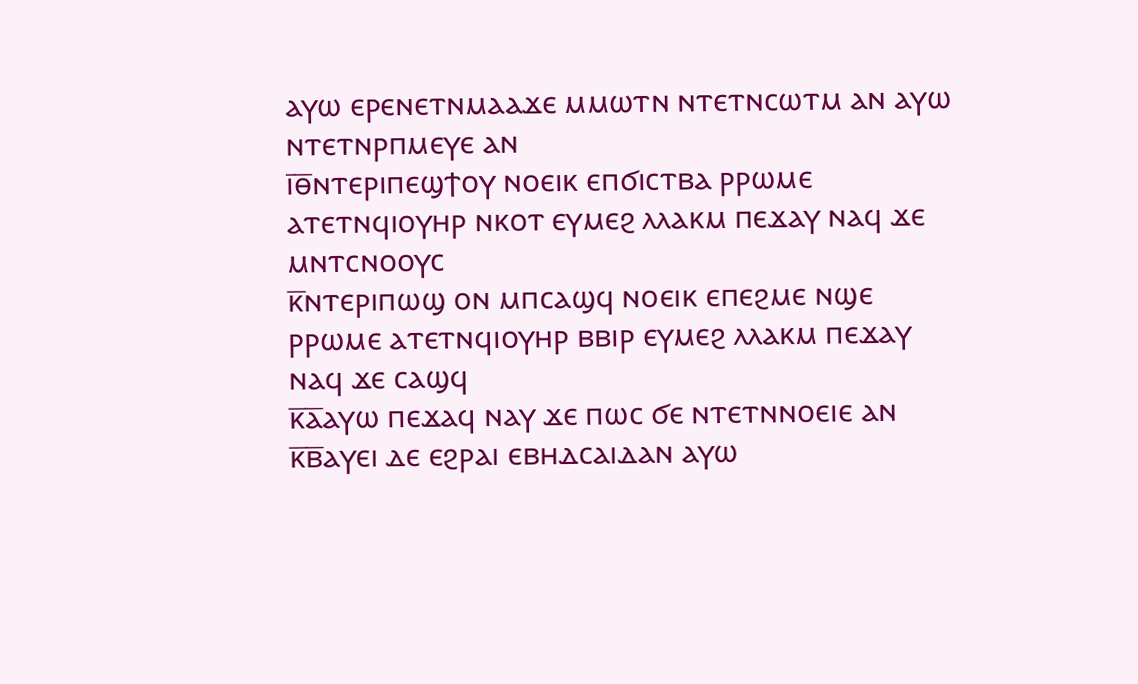ⲁⲩⲱ ⲉⲣⲉⲛⲉⲧⲛⲙⲁⲁϫⲉ ⲙⲙⲱⲧⲛ ⲛⲧⲉⲧⲛⲥⲱⲧⲙ ⲁⲛ ⲁⲩⲱ ⲛⲧⲉⲧⲛⲣⲡⲙⲉⲩⲉ ⲁⲛ
ⲓ̅ⲑ̅ⲛⲧⲉⲣⲓⲡⲉϣϯⲟⲩ ⲛⲟⲉⲓⲕ ⲉⲡϭⲓⲥⲧⲃⲁ ⲣⲣⲱⲙⲉ ⲁⲧⲉⲧⲛϥⲓⲟⲩⲏⲣ ⲛⲕⲟⲧ ⲉⲩⲙⲉϩ ⲗⲗⲁⲕⲙ ⲡⲉϫⲁⲩ ⲛⲁϥ ϫⲉ ⲙⲛⲧⲥⲛⲟⲟⲩⲥ
ⲕ̅ⲛⲧⲉⲣⲓⲡⲱϣ ⲟⲛ ⲙⲡⲥⲁϣϥ ⲛⲟⲉⲓⲕ ⲉⲡⲉϩⲙⲉ ⲛϣⲉ ⲣⲣⲱⲙⲉ ⲁⲧⲉⲧⲛϥⲓⲟⲩⲏⲣ ⲃⲃⲓⲣ ⲉⲩⲙⲉϩ ⲗⲗⲁⲕⲙ ⲡⲉϫⲁⲩ ⲛⲁϥ ϫⲉ ⲥⲁϣϥ
ⲕ̅ⲁ̅ⲁⲩⲱ ⲡⲉϫⲁϥ ⲛⲁⲩ ϫⲉ ⲡⲱⲥ ϭⲉ ⲛⲧⲉⲧⲛⲛⲟⲉⲓⲉ ⲁⲛ
ⲕ̅ⲃ̅ⲁⲩⲉⲓ ⲇⲉ ⲉϩⲣⲁⲓ ⲉⲃⲏⲇⲥⲁⲓⲇⲁⲛ ⲁⲩⲱ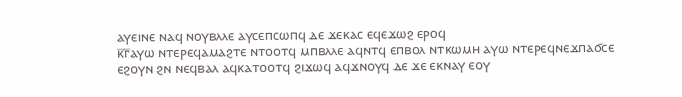ⲁⲩⲉⲓⲛⲉ ⲛⲁϥ ⲛⲟⲩⲃⲗⲗⲉ ⲁⲩⲥⲉⲡⲥⲱⲡϥ ⲇⲉ ϫⲉⲕⲁⲥ ⲉϥⲉϫⲱϩ ⲉⲣⲟϥ
ⲕ̅ⲅ̅ⲁⲩⲱ ⲛⲧⲉⲣⲉϥⲁⲙⲁϩⲧⲉ ⲛⲧⲟⲟⲧϥ ⲙⲡⲃⲗⲗⲉ ⲁϥⲛⲧϥ ⲉⲡⲃⲟⲗ ⲛⲧⲕⲱⲙⲏ ⲁⲩⲱ ⲛⲧⲉⲣⲉϥⲛⲉϫⲡⲁϭⲥⲉ ⲉϩⲟⲩⲛ ϩⲛ ⲛⲉϥⲃⲁⲗ ⲁϥⲕⲁⲧⲟⲟⲧϥ ϩⲓϫⲱϥ ⲁϥϫⲛⲟⲩϥ ⲇⲉ ϫⲉ ⲉⲕⲛⲁⲩ ⲉⲟⲩ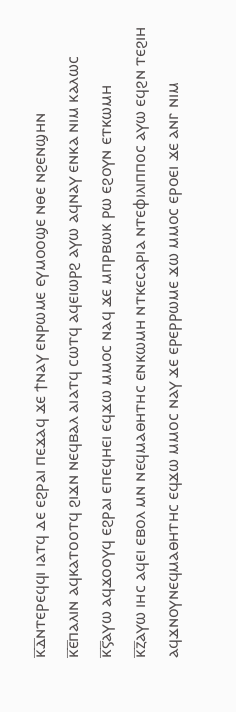ⲕ̅ⲇ̅ⲛⲧⲉⲣⲉϥϥⲓ ⲓⲁⲧϥ ⲇⲉ ⲉϩⲣⲁⲓ ⲡⲉϫⲁϥ ϫⲉ ϯⲛⲁⲩ ⲉⲛⲣⲱⲙⲉ ⲉⲩⲙⲟⲟϣⲉ ⲛⲑⲉ ⲛϩⲉⲛϣⲏⲛ
ⲕ̅ⲉ̅ⲡⲁⲗⲓⲛ ⲁϥⲕⲁⲧⲟⲟⲧϥ ϩⲓϫⲛ ⲛⲉϥⲃⲁⲗ ⲁⲓⲁⲧϥ ⲥⲱⲧϥ ⲁϥⲉⲓⲱⲣϩ ⲁⲩⲱ ⲁϥⲛⲁⲩ ⲉⲛⲕⲁ ⲛⲓⲙ ⲕⲁⲗⲱⲥ
ⲕ̅ⲋ̅ⲁⲩⲱ ⲁϥϫⲟⲟⲩϥ ⲉϩⲣⲁⲓ ⲉⲡⲉϥⲏⲉⲓ ⲉϥϫⲱ ⲙⲙⲟⲥ ⲛⲁϥ ϫⲉ ⲙⲡⲣⲃⲱⲕ ⲣⲱ ⲉϩⲟⲩⲛ ⲉⲧⲕⲱⲙⲏ
ⲕ̅ⲍ̅ⲁⲩⲱ ⲓⲏⲥ ⲁϥⲉⲓ ⲉⲃⲟⲗ ⲙⲛ ⲛⲉϥⲙⲁⲑⲏⲧⲏⲥ ⲉⲛⲕⲱⲙⲏ ⲛⲧⲕⲉⲥⲁⲣⲓⲁ ⲛⲧⲉⲫⲓⲗⲓⲡⲡⲟⲥ ⲁⲩⲱ ⲉϥϩⲛ ⲧⲉϩⲓⲏ ⲁϥϫⲛⲟⲩⲛⲉϥⲙⲁⲑⲏⲧⲏⲥ ⲉϥϫⲱ ⲙⲙⲟⲥ ⲛⲁⲩ ϫⲉ ⲉⲣⲉⲣⲣⲱⲙⲉ ϫⲱ ⲙⲙⲟⲥ ⲉⲣⲟⲉⲓ ϫⲉ ⲁⲛⲅ ⲛⲓⲙ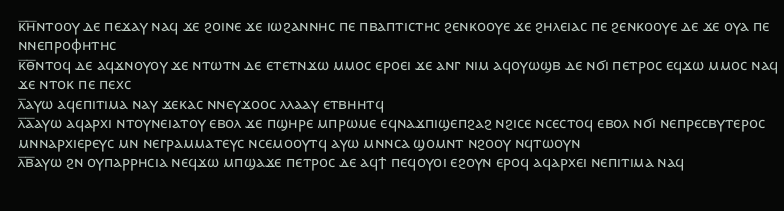ⲕ̅ⲏ̅ⲛⲧⲟⲟⲩ ⲇⲉ ⲡⲉϫⲁⲩ ⲛⲁϥ ϫⲉ ϩⲟⲓⲛⲉ ϫⲉ ⲓⲱϩⲁⲛⲛⲏⲥ ⲡⲉ ⲡⲃⲁⲡⲧⲓⲥⲧⲏⲥ ϩⲉⲛⲕⲟⲟⲩⲉ ϫⲉ ϩⲏⲗⲉⲓⲁⲥ ⲡⲉ ϩⲉⲛⲕⲟⲟⲩⲉ ⲇⲉ ϫⲉ ⲟⲩⲁ ⲡⲉ ⲛⲛⲉⲡⲣⲟⲫⲏⲧⲏⲥ
ⲕ̅ⲑ̅ⲛⲧⲟϥ ⲇⲉ ⲁϥϫⲛⲟⲩⲟⲩ ϫⲉ ⲛⲧⲱⲧⲛ ⲇⲉ ⲉⲧⲉⲧⲛϫⲱ ⲙⲙⲟⲥ ⲉⲣⲟⲉⲓ ϫⲉ ⲁⲛⲅ ⲛⲓⲙ ⲁϥⲟⲩⲱϣⲃ ⲇⲉ ⲛϭⲓ ⲡⲉⲧⲣⲟⲥ ⲉϥϫⲱ ⲙⲙⲟⲥ ⲛⲁϥ ϫⲉ ⲛⲧⲟⲕ ⲡⲉ ⲡⲉⲭⲥ
ⲗ̅ⲁⲩⲱ ⲁϥⲉⲡⲓⲧⲓⲙⲁ ⲛⲁⲩ ϫⲉⲕⲁⲥ ⲛⲛⲉⲩϫⲟⲟⲥ ⲗⲗⲁⲁⲩ ⲉⲧⲃⲏⲏⲧϥ
ⲗ̅ⲁ̅ⲁⲩⲱ ⲁϥⲁⲣⲭⲓ ⲛⲧⲟⲩⲛⲉⲓⲁⲧⲟⲩ ⲉⲃⲟⲗ ϫⲉ ⲡϣⲏⲣⲉ ⲙⲡⲣⲱⲙⲉ ⲉϥⲛⲁϫⲡⲓϣⲉⲡϩⲁϩ ⲛϩⲓⲥⲉ ⲛⲥⲉⲥⲧⲟϥ ⲉⲃⲟⲗ ⲛϭⲓ ⲛⲉⲡⲣⲉⲥⲃⲩⲧⲉⲣⲟⲥ ⲙⲛⲛⲁⲣⲭⲓⲉⲣⲉⲩⲥ ⲙⲛ ⲛⲉⲅⲣⲁⲙⲙⲁⲧⲉⲩⲥ ⲛⲥⲉⲙⲟⲟⲩⲧϥ ⲁⲩⲱ ⲙⲛⲛⲥⲁ ϣⲟⲙⲛⲧ ⲛϩⲟⲟⲩ ⲛϥⲧⲱⲟⲩⲛ
ⲗ̅ⲃ̅ⲁⲩⲱ ϩⲛ ⲟⲩⲡⲁⲣⲣⲏⲥⲓⲁ ⲛⲉϥϫⲱ ⲙⲡϣⲁϫⲉ ⲡⲉⲧⲣⲟⲥ ⲇⲉ ⲁϥϯ ⲡⲉϥⲟⲩⲟⲓ ⲉϩⲟⲩⲛ ⲉⲣⲟϥ ⲁϥⲁⲣⲭⲉⲓ ⲛⲉⲡⲓⲧⲓⲙⲁ ⲛⲁϥ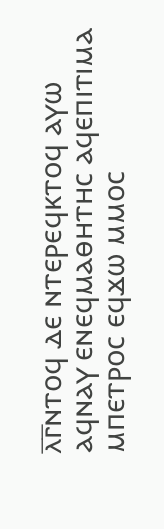ⲗ̅ⲅ̅ⲛⲧⲟϥ ⲇⲉ ⲛⲧⲉⲣⲉϥⲕⲧⲟϥ ⲁⲩⲱ ⲁϥⲛⲁⲩ ⲉⲛⲉϥⲙⲁⲑⲏⲧⲏⲥ ⲁϥⲉⲡⲓⲧⲓⲙⲁ ⲙⲡⲉⲧⲣⲟⲥ ⲉϥϫⲱ ⲙⲙⲟⲥ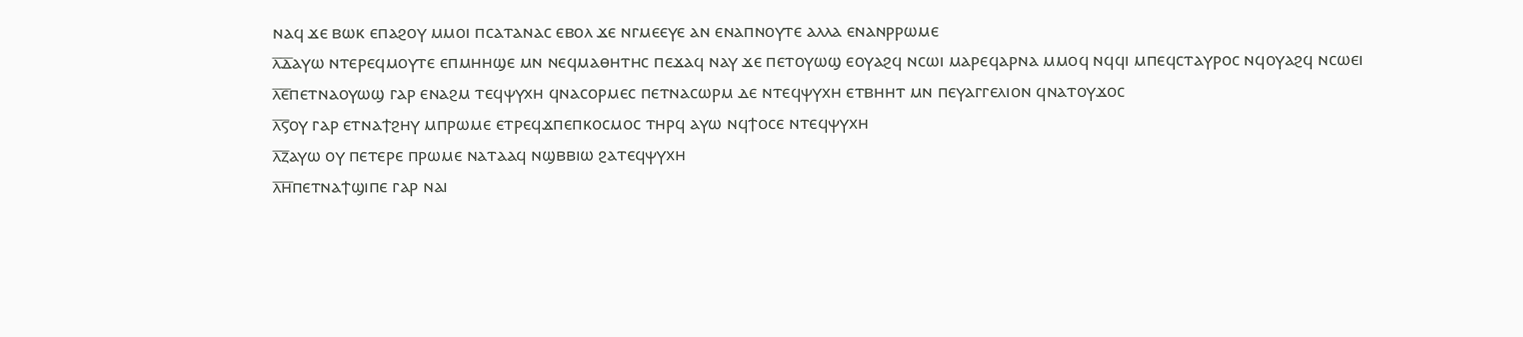ⲛⲁϥ ϫⲉ ⲃⲱⲕ ⲉⲡⲁϩⲟⲩ ⲙⲙⲟⲓ ⲡⲥⲁⲧⲁⲛⲁⲥ ⲉⲃⲟⲗ ϫⲉ ⲛⲅⲙⲉⲉⲩⲉ ⲁⲛ ⲉⲛⲁⲡⲛⲟⲩⲧⲉ ⲁⲗⲗⲁ ⲉⲛⲁⲛⲣⲣⲱⲙⲉ
ⲗ̅ⲇ̅ⲁⲩⲱ ⲛⲧⲉⲣⲉϥⲙⲟⲩⲧⲉ ⲉⲡⲙⲏⲏϣⲉ ⲙⲛ ⲛⲉϥⲙⲁⲑⲏⲧⲏⲥ ⲡⲉϫⲁϥ ⲛⲁⲩ ϫⲉ ⲡⲉⲧⲟⲩⲱϣ ⲉⲟⲩⲁϩϥ ⲛⲥⲱⲓ ⲙⲁⲣⲉϥⲁⲣⲛⲁ ⲙⲙⲟϥ ⲛϥϥⲓ ⲙⲡⲉϥⲥⲧⲁⲩⲣⲟⲥ ⲛϥⲟⲩⲁϩϥ ⲛⲥⲱⲉⲓ
ⲗ̅ⲉ̅ⲡⲉⲧⲛⲁⲟⲩⲱϣ ⲅⲁⲣ ⲉⲛⲁϩⲙ ⲧⲉϥⲯⲩⲭⲏ ϥⲛⲁⲥⲟⲣⲙⲉⲥ ⲡⲉⲧⲛⲁⲥⲱⲣⲙ ⲇⲉ ⲛⲧⲉϥⲯⲩⲭⲏ ⲉⲧⲃⲏⲏⲧ ⲙⲛ ⲡⲉⲩⲁⲅⲅⲉⲗⲓⲟⲛ ϥⲛⲁⲧⲟⲩϫⲟⲥ
ⲗ̅ⲋ̅ⲟⲩ ⲅⲁⲣ ⲉⲧⲛⲁϯϩⲏⲩ ⲙⲡⲣⲱⲙⲉ ⲉⲧⲣⲉϥϫⲡⲉⲡⲕⲟⲥⲙⲟⲥ ⲧⲏⲣϥ ⲁⲩⲱ ⲛϥϯⲟⲥⲉ ⲛⲧⲉϥⲯⲩⲭⲏ
ⲗ̅ⲍ̅ⲁⲩⲱ ⲟⲩ ⲡⲉⲧⲉⲣⲉ ⲡⲣⲱⲙⲉ ⲛⲁⲧⲁⲁϥ ⲛϣⲃⲃⲓⲱ ϩⲁⲧⲉϥⲯⲩⲭⲏ
ⲗ̅ⲏ̅ⲡⲉⲧⲛⲁϯϣⲓⲡⲉ ⲅⲁⲣ ⲛⲁⲓ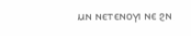ⲙⲛ ⲛⲉⲧⲉⲛⲟⲩⲓ ⲛⲉ ϩⲛ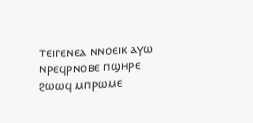ⲧⲉⲓⲅⲉⲛⲉⲁ ⲛⲛⲟⲉⲓⲕ ⲁⲩⲱ ⲛⲣⲉϥⲣⲛⲟⲃⲉ ⲡϣⲏⲣⲉ ϩⲱⲱϥ ⲙⲡⲣⲱⲙⲉ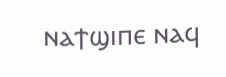ⲛⲁϯϣⲓⲡⲉ ⲛⲁϥ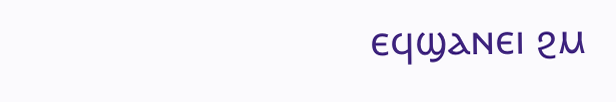ⲉϥϣⲁⲛⲉⲓ ϩⲙ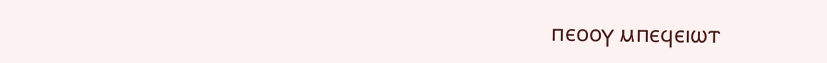ⲡⲉⲟⲟⲩ ⲙⲡⲉϥⲉⲓⲱⲧ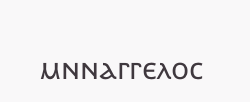ⲙⲛⲛⲁⲅⲅⲉⲗⲟⲥ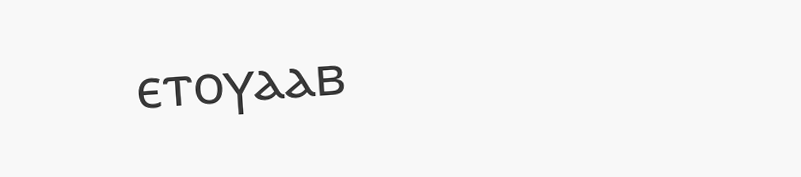ⲉⲧⲟⲩⲁⲁⲃ